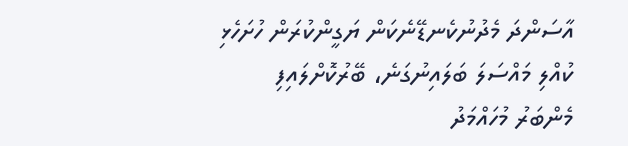އާސަންދަ މެދުނުކެނޑޭނެކަން ޔަގީންކުރަން ހުށަހެޅި ކުއްލި މައްސަލަ ބަލައިނުގަނެ، ބޭރުކޮށްލައިފި
މެންބަރު މުހައްމަދު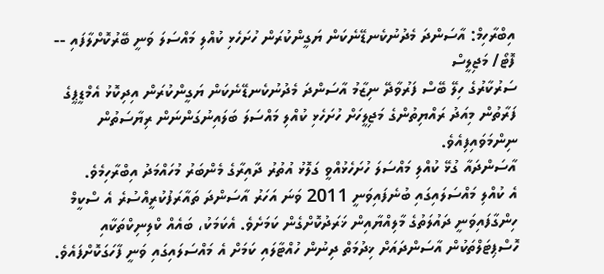އިބްރާހިމް: އާސަންދަ މެދުނުކެނޑޭނެކަން ޔަގީންކުރަން ހުށަހެޅި ކުއްލި މައްސަލަ ވަނީ ބޭރުކޮށްލާފައި -- ފޮޓޯ/ މަޖިލީސް
ސަރުކާރުގެ ހިލޭ ބޭސް ފަރުވާދޭ ނިޒާމު އާސަންދަ މެދުނުކެނޑޭނެކަން ޔަގީންކުރަން އިދިކޮޅު އެމްޑީޕީގެ ފަރާތުން މިއަދު ރައްޔިތުންގެ މަޖިލީހަށް ހުށަހެޅި ކުއްލި މައްސަލަ ބަލައިނުގަންނަން ރިޔާސަތުން ނިންމަވައިފިއެވެ.
އާސަންދައާ ގުޅޭ ކުއްލި މައްސަލަ ހުށަހެޅުއްވީ ގަލޮޅު އުތުރު ދާއިރާގެ މެންބަރު މުހައްމަދު އިބްރާހިމެވެ.
އެ ކުއްލި މައްސަލައިގައި ބުނެފައިވަނީ 2011 ވަނަ އަހަރު އާސަންދަ ތައާރަފުކުރީއްސުރެ އެ ސްކީމް ހިންގާފައިވަނީ ދައުލަތުގެ މާލިއްޔާއިން ޚަރަދުކޮށްގެން ކަމަށެވެ. އެކަމަކު، ބައެއް ކްލިނިކްތަކާއި ހޮސްޕިޓަލްތަކުން އާސަންދައަށް ޚިދުމަތް ދިނުން ހުއްޓާލައި ކަމަށް އެ މައްސަލައިގައި ވަނީ ފާހަގަކޮށްފައެވެ.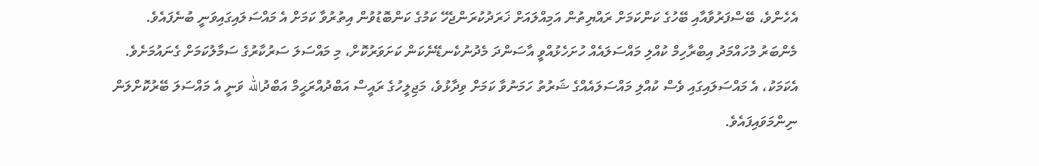އެހެންވެ، ބޭސްފަރުވާއާއި ބޭހުގެ ކަންކަމަށް ރައްޔިތުން އަމިއްލައަށް ޚަރަދުކުރަންޖެހޭ ކަމުގެ ކަންބޮޑުވުން އިތުރުވާ ކަމަށް އެ މައްސަލައިގައިވަނީ ބުނެފައެވެ.
މެންބަރު މުހައްމަދު އިބްރާހިމް ކުއްލި މައްސަލައެއް ހުށަހެޅުއްވީ އާސަންދަ މެދުނުކެނޑޭނެކަން ކަށަވަރުކޮށް، މި މައްސަލަ ސަރުކާރުގެ ސަމާލުކަމަށް ގެނައުމަށެވެ. އެކަމަކު، އެ މައްސަލައިގައި ވެސް ކުއްލި މައްސަލައެއްގެ ޝަރުތު ހަމަނުވާ ކަމަށް ވިދާޅުވެ، މަޖިލީހުގެ ރައީސް އަބްދުއްރަޙީމް އަބްދުالله ވަނީ އެ މައްސަލަ ބޭރުކޮށްލަން ނިންމަވައިފައެވެ.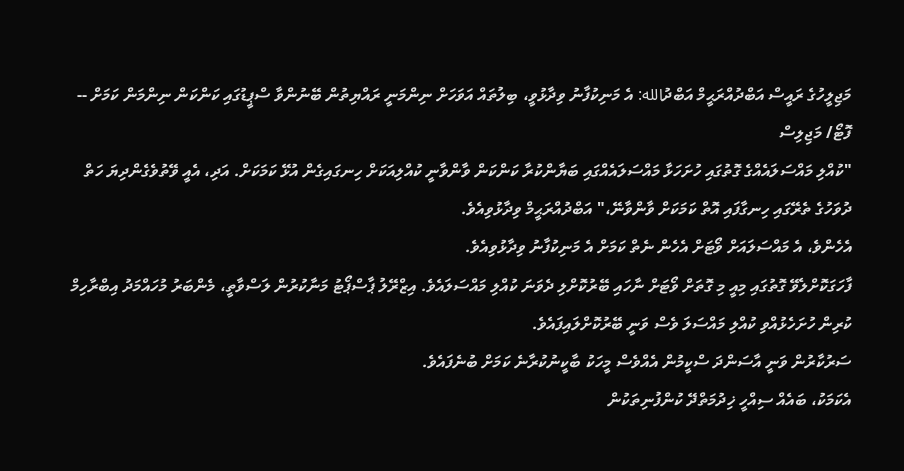މަޖިލީހުގެ ރައީސް އަބްދުއްރަޙީމް އަބްދުالله: އެ މަނިކުފާނު ވިދާޅުވީ، ބިލުތައް އަވަހަށް ނިންމަނީ ރައްޔިތުން ބޭނުންވާ ސްޕީޑުގައި ކަންކަން ނިންމަން ކަމަށް -- ފޮޓޯ/ މަޖިލިސް
"ކުއްލި މައްސަލައެއްގެ ގޮތުގައި ހުށަހަޅާ މައްސަލައެއްގައި ބަޔާންކުރާ ކަންކަން ވާންވާނީ ކުއްލިއަކަށް ހިނގައިގެން އުޅޭ ކަމަކަށް. އަދި، އެއީ ވޭތުވެގެންދިޔަ ހަތް ދުވަހުގެ ތެރޭގައި ހިނގާފައި އޮތް ކަމަކަށް ވާންވާނޭ،" އަބްދުއްރަޙީމް ވިދާޅުވިއެވެ.
އެހެންވެ، އެ މައްސަލައަށް ވޯޓަށް އެހެން ނެތް ކަމަށް އެ މަނިކުފާނު ވިދާޅުވިއެވެ.
ފާހަގަކޮށްލެވޭ ގޮތުގައި މިއީ މި ގޮތަށް ވޯޓަށް ނާހައި ބޭރުކޮށްލި ދެވަނަ ކުއްލި މައްސަލައެވެ. އިޒްރޭލު ޕާސްޕޯޓު މަނާކުރުން ލަސްވާތީ، މެންބަރު މުހައްމަދު އިބްރާހިމް ކުރިން ހުށަހެޅުއްވި ކުއްލި މައްސަލަ ވެސް ވަނީ ބޭރުކޮށްލައިފައެވެ.
ސަރުކާރުން ވަނީ އާސަންދަ ސްކީމުން އެއްވެސް މީހަކު ބާކީނުކުރާނެ ކަމަށް ބުނެފައެވެ.
އެކަމަކު، ބައެއް ސިއްހީ ޚިދުމަތްދޭ ކުންފުނިތަކުން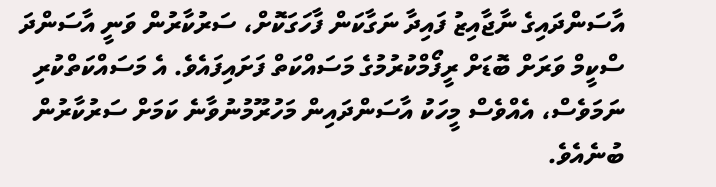އާސަންދައިގެ ނާޖާއިޒު ފައިދާ ނަގާކަން ފާހަގަކޮށް، ސަރުކާރުން ވަނީ އާސަންދަ ސްކީމް ވަރަށް ބޮޑަށް ރީފޯމްކުރުމުގެ މަސައްކަތް ފަށައިފައެވެ. އެ މަސައްކަތްކުރި ނަމަވެސް، އެއްވެސް މީހަކު އާސަންދައިން މަހުރޫމުނުވާނެ ކަމަށް ސަރުކާރުން ބުނެއެވެ.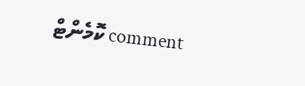comment ކޮމެންޓް